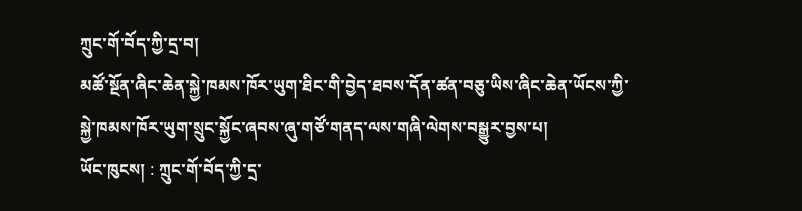ཀྲུང་གོ་བོད་ཀྱི་དྲ་བ།
མཚོ་སྔོན་ཞིང་ཆེན་སྐྱེ་ཁམས་ཁོར་ཡུག་ཐིང་གི་བྱེད་ཐབས་དོན་ཚན་བཅུ་ཡིས་ཞིང་ཆེན་ཡོངས་ཀྱི་སྐྱེ་ཁམས་ཁོར་ཡུག་སྲུང་སྐྱོང་ཞབས་ཞུ་གཙོ་གནད་ལས་གཞི་ལེགས་བསྒྱུར་བྱས་པ།
ཡོང་ཁུངས། : ཀྲུང་གོ་བོད་ཀྱི་དྲ་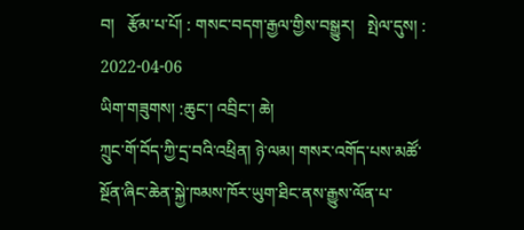བ།   རྩོམ་པ་པོ། : གསང་བདག་རྒྱལ་གྱིས་བསྒྱུར།   སྤེལ་དུས། : 2022-04-06
ཡིག་གཟུགས། :ཆུང་། འབྲིང་། ཆེ།
ཀྲུང་གོ་བོད་ཀྱི་དྲ་བའི་འཕྲིན། ཉེ་ལམ། གསར་འགོད་པས་མཚོ་སྔོན་ཞིང་ཆེན་སྐྱེ་ཁམས་ཁོར་ཡུག་ཐིང་ནས་རྒྱུས་ལོན་པ་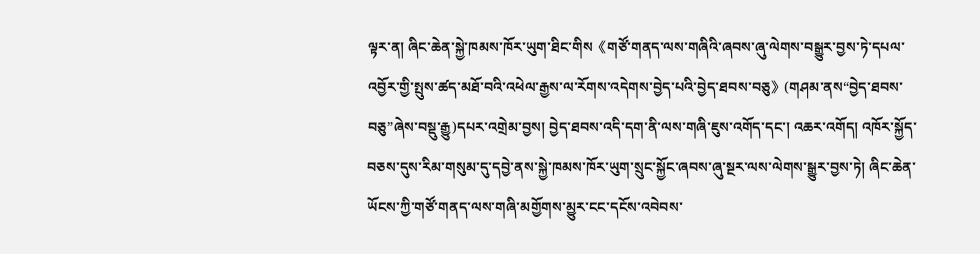ལྟར་ན། ཞིང་ཆེན་སྐྱེ་ཁམས་ཁོར་ཡུག་ཐིང་གིས《གཙོ་གནད་ལས་གཞིའི་ཞབས་ཞུ་ལེགས་བསྒྱུར་བྱས་ཏེ་དཔལ་འབྱོར་གྱི་སྤུས་ཚད་མཐོ་བའི་འཕེལ་རྒྱས་ལ་རོགས་འདེགས་བྱེད་པའི་བྱེད་ཐབས་བཅུ》(གཤམ་ནས“བྱེད་ཐབས་བཅུ”ཞེས་བསྡུ་རྒྱུ)དཔར་འགྲེམ་བྱས། བྱེད་ཐབས་འདི་དག་ནི་ལས་གཞི་ཇུས་འགོད་དང་། འཆར་འགོད། འཁོར་སྐྱོད་བཅས་དུས་རིམ་གསུམ་དུ་དབྱེ་ནས་སྐྱེ་ཁམས་ཁོར་ཡུག་སྲུང་སྐྱོང་ཞབས་ཞུ་སྔར་ལས་ལེགས་སྒྱུར་བྱས་ཏེ། ཞིང་ཆེན་ཡོངས་ཀྱི་གཙོ་གནད་ལས་གཞི་མགྱོགས་མྱུར་ངང་དངོས་འབེབས་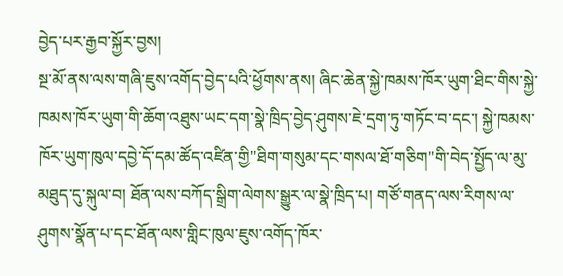བྱེད་པར་རྒྱབ་སྐྱོར་བྱས།
སྔ་མོ་ནས་ལས་གཞི་ཇུས་འགོད་བྱེད་པའི་ཕྱོགས་ནས། ཞིང་ཆེན་སྐྱེ་ཁམས་ཁོར་ཡུག་ཐིང་གིས་སྐྱེ་ཁམས་ཁོར་ཡུག་གི་ཆོག་འཐུས་ཡང་དག་སྣེ་ཁྲིད་བྱེད་ཤུགས་ཇེ་དྲག་ཏུ་གཏོང་བ་དང་། སྐྱེ་ཁམས་ཁོར་ཡུག་ཁུལ་དབྱེ་དོ་དམ་ཚོད་འཛིན་གྱི"ཐིག་གསུམ་དང་གསལ་ཐོ་གཅིག"གི་བེད་སྤྱོད་ལ་མུ་མཐུད་དུ་སྐུལ་བ། ཐོན་ལས་བཀོད་སྒྲིག་ལེགས་སྒྱུར་ལ་སྣེ་ཁྲིད་པ། གཙོ་གནད་ལས་རིགས་ལ་ཤུགས་སྣོན་པ་དང་ཐོན་ལས་གླིང་ཁུལ་ཇུས་འགོད་ཁོར་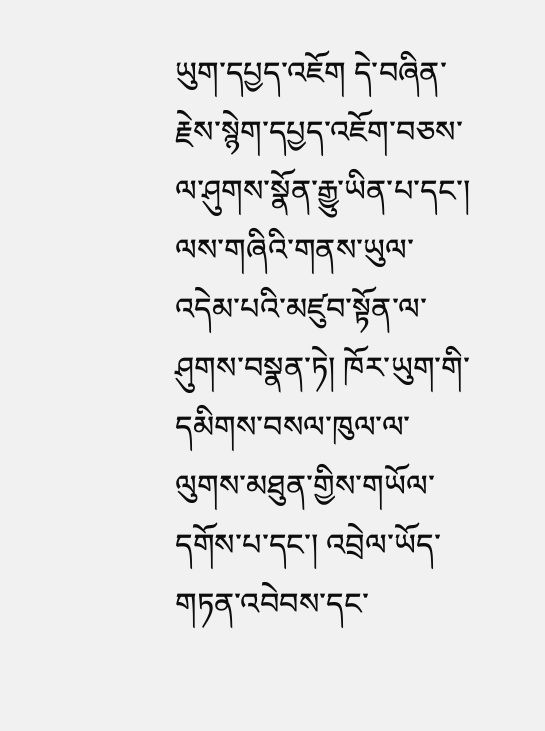ཡུག་དཔྱད་འཇོག དེ་བཞིན་རྗེས་སྙེག་དཔྱད་འཇོག་བཅས་ལ་ཤུགས་སྣོན་རྒྱུ་ཡིན་པ་དང་། ལས་གཞིའི་གནས་ཡུལ་འདེམ་པའི་མཛུབ་སྟོན་ལ་ཤུགས་བསྣན་ཏེ། ཁོར་ཡུག་གི་དམིགས་བསལ་ཁུལ་ལ་ལུགས་མཐུན་གྱིས་གཡོལ་དགོས་པ་དང་། འབྲེལ་ཡོད་གཏན་འབེབས་དང་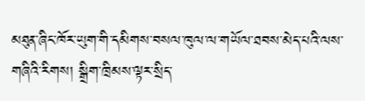མཐུན་ཞིང་ཁོར་ཡུག་གི་དམིགས་བསལ་ཁུལ་ལ་གཡོལ་ཐབས་མེད་པའི་ལས་གཞིའི་རིགས། སྒྲིག་ཁྲིམས་ལྟར་སྲིད་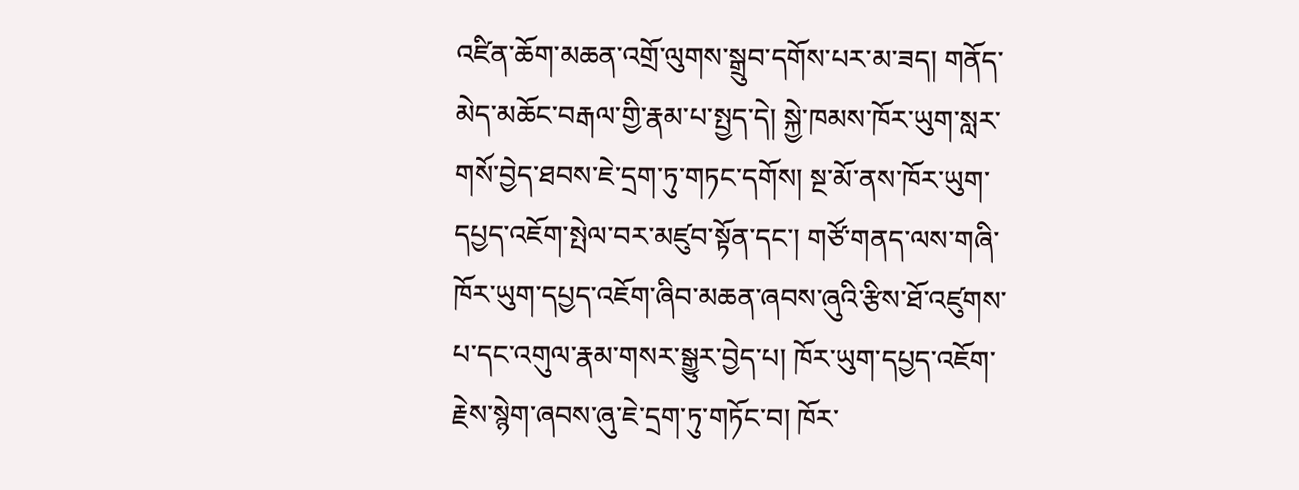འཛིན་ཆོག་མཆན་འགྲོ་ལུགས་སྒྲུབ་དགོས་པར་མ་ཟད། གནོད་མེད་མཆོང་བརྒལ་གྱི་རྣམ་པ་སྤྱད་དེ། སྐྱེ་ཁམས་ཁོར་ཡུག་སླར་གསོ་བྱེད་ཐབས་ཇེ་དྲག་ཏུ་གཏང་དགོས། སྔ་མོ་ནས་ཁོར་ཡུག་དཔྱད་འཇོག་སྤེལ་བར་མཛུབ་སྟོན་དང་། གཙོ་གནད་ལས་གཞི་ཁོར་ཡུག་དཔྱད་འཇོག་ཞིབ་མཆན་ཞབས་ཞུའི་རྩིས་ཐོ་འཛུགས་པ་དང་འགུལ་རྣམ་གསར་སྒྱུར་བྱེད་པ། ཁོར་ཡུག་དཔྱད་འཇོག་རྗེས་སྙེག་ཞབས་ཞུ་ཇེ་དྲག་ཏུ་གཏོང་བ། ཁོར་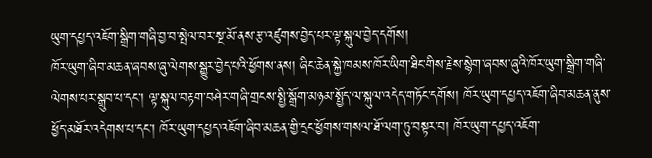ཡུག་དཔྱད་འཇོག་སྒྲིག་གཞི་བྱ་བ་སྤེལ་བར་སྔ་མོ་ནས་རྩ་འཛུགས་བྱེད་པར་ལྟ་སྐུལ་བྱེད་དགོས།
ཁོར་ཡུག་ཞིབ་མཆན་ཞབས་ཞུ་ལེགས་སྒྱུར་བྱེད་པའི་ཕྱོགས་ནས། ཞིང་ཆེན་སྐྱེ་ཁམས་ཁོར་ཡིག་ཐིང་གིས་རྗེས་སྙེག་ཞབས་ཞུའི་ཁོར་ཡུག་སྒྲིག་གཞི་ལེགས་པར་སྒྲུབ་པ་དང་། ལྟ་སྐུལ་བརྟག་བཤེར་གཞི་གྲངས་སྤྱི་སྒྲོག་མཉམ་སྤྱོད་ལ་སྐུལ་འདེད་གཏོང་དགོས། ཁོར་ཡུག་དཔྱད་འཇོག་ཞིབ་མཆན་ནུས་ཕྱོད་མཐོར་འདེགས་པ་དང་། ཁོར་ཡུག་དཔྱད་འཇོག་ཞིབ་མཆན་གྱི་དྲང་ཕྱོགས་གསལ་ཐོ་ལག་ཏུ་བསྟར་བ། ཁོར་ཡུག་དཔྱད་འཇོག་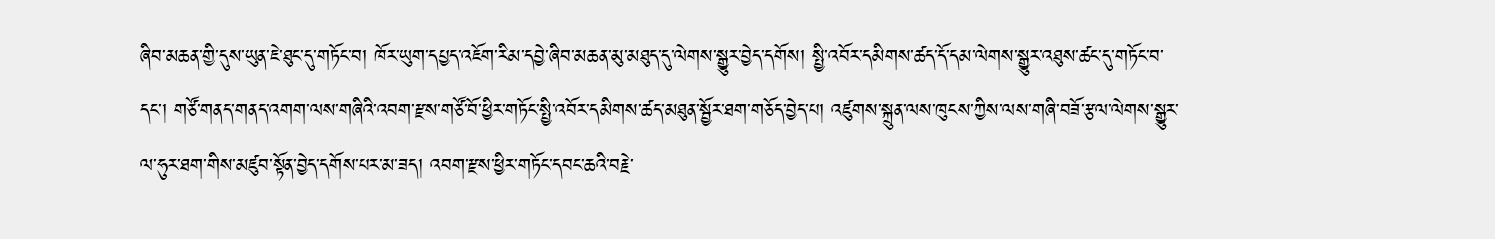ཞིབ་མཆན་གྱི་དུས་ཡུན་ཇེ་ཐུང་དུ་གཏོང་བ། ཁོར་ཡུག་དཔྱད་འཇོག་རིམ་དབྱེ་ཞིབ་མཆན་མུ་མཐུད་དུ་ལེགས་སྒྱུར་བྱེད་དགོས། སྤྱི་འབོར་དམིགས་ཚད་དོ་དམ་ལེགས་སྒྱུར་འཐུས་ཚང་དུ་གཏོང་བ་དང་། གཙོ་གནད་གནད་འགག་ལས་གཞིའི་འབག་རྫས་གཙོ་བོ་ཕྱིར་གཏོང་སྤྱི་འབོར་དམིགས་ཚད་མཐུན་སྦྱོར་ཐག་གཅོད་བྱེད་པ། འཛུགས་སྐྲུན་ལས་ཁུངས་ཀྱིས་ལས་གཞི་བཟོ་རྩལ་ལེགས་སྒྱུར་ལ་ཧུར་ཐག་གིས་མཛུབ་སྟོན་བྱེད་དགོས་པར་མ་ཟད། འབག་རྫས་ཕྱིར་གཏོང་དབང་ཆའི་བརྗེ་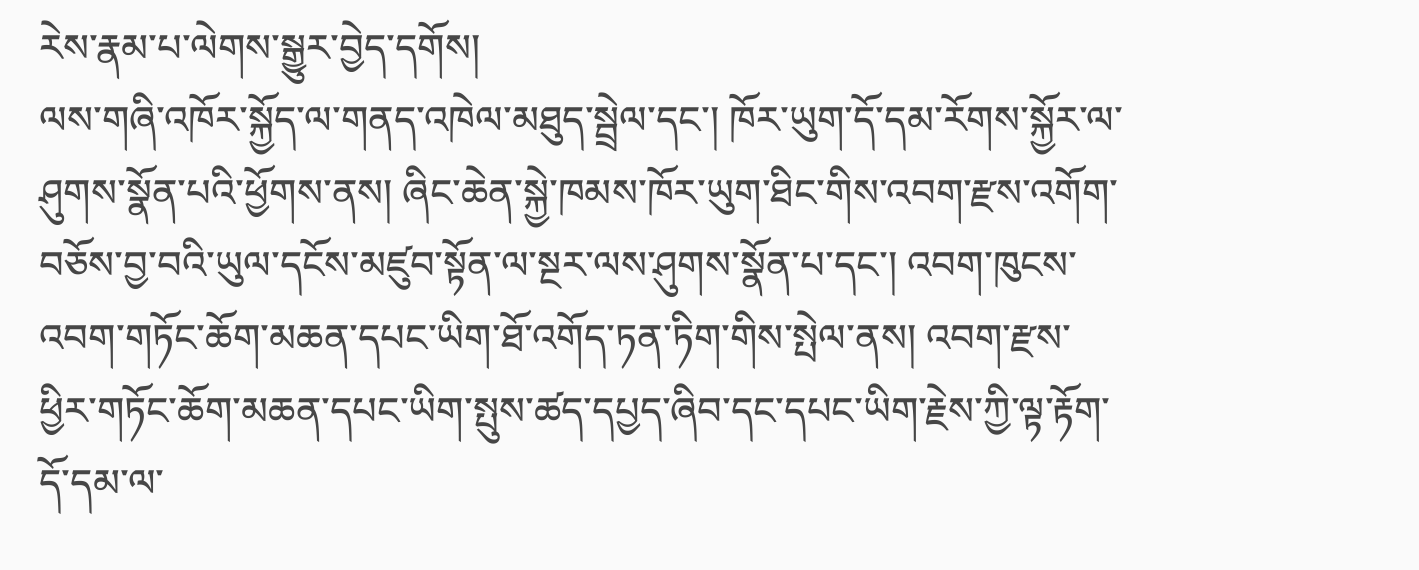རེས་རྣམ་པ་ལེགས་སྒྱུར་བྱེད་དགོས།
ལས་གཞི་འཁོར་སྐྱོད་ལ་གནད་འཁེལ་མཐུད་སྦྲེལ་དང་། ཁོར་ཡུག་དོ་དམ་རོགས་སྐྱོར་ལ་ཤུགས་སྣོན་པའི་ཕྱོགས་ནས། ཞིང་ཆེན་སྐྱེ་ཁམས་ཁོར་ཡུག་ཐིང་གིས་འབག་རྫས་འགོག་བཅོས་བྱ་བའི་ཡུལ་དངོས་མཛུབ་སྟོན་ལ་སྔར་ལས་ཤུགས་སྣོན་པ་དང་། འབག་ཁུངས་འབག་གཏོང་ཆོག་མཆན་དཔང་ཡིག་ཐོ་འགོད་ཏན་ཏིག་གིས་སྤེལ་ནས། འབག་རྫས་ཕྱིར་གཏོང་ཆོག་མཆན་དཔང་ཡིག་སྤུས་ཚད་དཔྱད་ཞིབ་དང་དཔང་ཡིག་རྗེས་ཀྱི་ལྟ་རྟོག་དོ་དམ་ལ་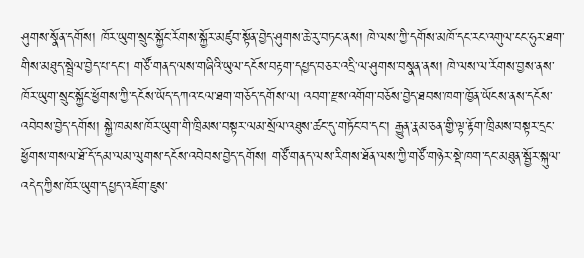ཤུགས་སྣོན་དགོས། ཁོར་ཡུག་སྲུང་སྐྱོང་རོགས་སྐྱོར་མཛུབ་སྟོན་བྱེད་ཤུགས་ཆེ་རུ་བཏང་ནས། ཁེ་ལས་ཀྱི་དགོས་མཁོ་དང་རང་འགུལ་ངང་ཧུར་ཐག་གིས་མཐུད་སྦྲེལ་བྱེད་པ་དང་། གཙོ་གནད་ལས་གཞིའི་ཡུལ་དངོས་བརྟག་དཔྱད་བཅར་འདྲི་ལ་ཤུགས་བསྣན་ནས། ཁེ་ལས་ལ་རོགས་བྱས་ནས་ཁོར་ཡུག་སྲུང་སྐྱོང་ཕྱོགས་ཀྱི་དངོས་ཡོད་དཀའ་ངལ་ཐག་གཅོད་དགོས་ལ། འབག་རྫས་འགོག་བཅོས་བྱེད་ཐབས་ཁག་ཁྱོན་ཡོངས་ནས་དངོས་འབེབས་བྱེད་དགོས། སྐྱེ་ཁམས་ཁོར་ཡུག་གི་ཁྲིམས་བསྟར་ལམ་སྲོལ་འཐུས་ཚང་དུ་གཏོང་བ་དང་། རྒྱུན་རྣམ་ཅན་གྱི་ལྟ་རྟོག་ཁྲིམས་བསྟར་དྲང་ཕྱོགས་གསལ་ཐོ་དོ་དམ་ལམ་ལུགས་དངོས་འབེབས་བྱེད་དགོས། གཙོ་གནད་ལས་རིགས་ཐོན་ལས་ཀྱི་གཙོ་གཉེར་སྡེ་ཁག་དང་མཐུན་སྦྱོར་སྐུལ་འདེད་ཀྱིས་ཁོར་ཡུག་དཔྱད་འཇོག་ཇུས་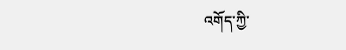འགོད་ཀྱི་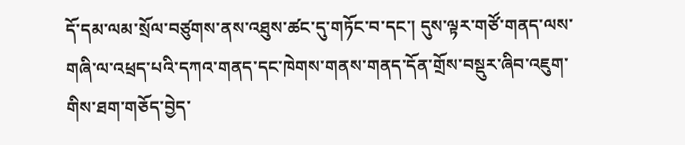དོ་དམ་ལམ་སྲོལ་བཙུགས་ནས་འཐུས་ཚང་དུ་གཏོང་བ་དང་། དུས་ལྟར་གཙོ་གནད་ལས་གཞི་ལ་འཕྲད་པའི་དཀའ་གནད་དང་ཁེགས་གནས་གནད་དོན་གྲོས་བསྡུར་ཞིབ་འཇུག་གིས་ཐག་གཅོད་བྱེད་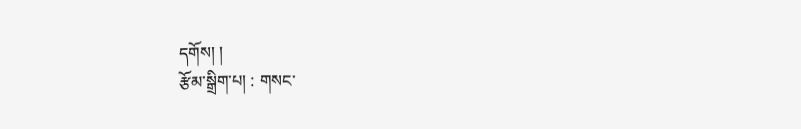དགོས། །
རྩོམ་སྒྲིག་པ། : གསང་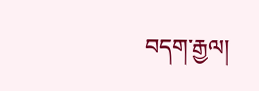བདག་རྒྱལ།